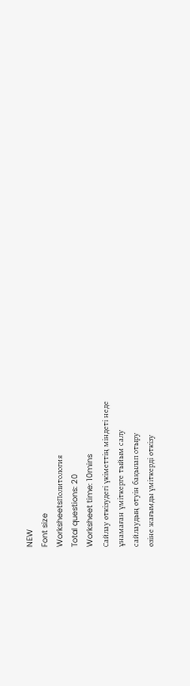NEW
Font size
WorksheetsПолитология
Total questions: 20
Worksheet time: 10mins
Сайлау өткізудегі үкіметтің міндеті неде
ұнамаған үміткерге тыйым салу
сайлаудың өтуін бақылап отыру
өзіне жағымды үміткерді өткізу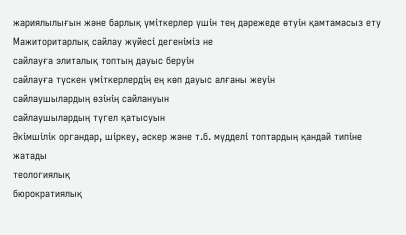жариялылығын және барлық үміткерлер үшін тең дәрежеде өтуін қамтамасыз ету
Мажиторитарлық сайлау жүйесі дегеніміз не
сайлауға элиталық топтың дауыс беруін
сайлауға түскен үміткерлердің ең көп дауыс алғаны жеуін
сайлаушылардың өзінің сайлануын
сайлаушылардың түгел қатысуын
Әкімшілік органдар, шіркеу, әскер және т.б. мүдделі топтардың қандай типіне жатады
теологиялық
бюрократиялық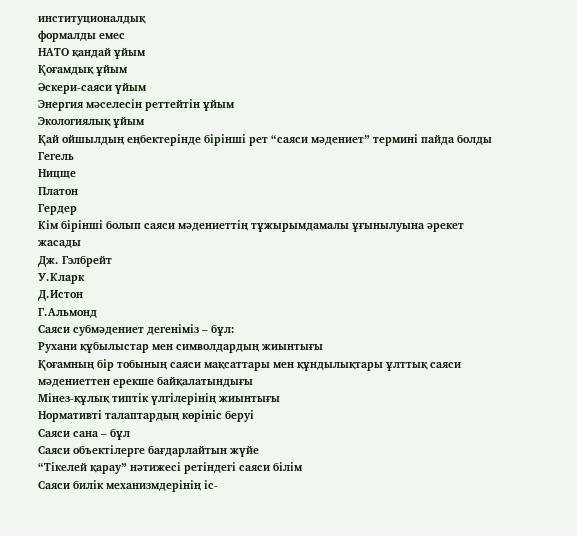институционалдық
формалды емес
НАТО қандай ұйым
Қоғамдық ұйым
Әскери-саяси үйым
Энергия мәселесін реттейтін ұйым
Экологиялық ұйым
Қай ойшылдың еңбектерінде бірінші рет “саяси мәдениет” термині пайда болды
Гегель
Ницще
Платон
Гердер
Кім бірінші болып саяси мәдениеттің тұжырымдамалы ұғынылуына әрекет жасады
Дж. Гэлбрейт
У.Кларк
Д.Истон
Г.Альмонд
Саяси субмәдениет дегеніміз – бұл:
Рухани құбылыстар мен символдардың жиынтығы
Қоғамның бір тобының саяси мақсаттары мен құндылықтары ұлттық саяси мәдениеттен ерекше байқалатындығы
Мінез-құлық типтік үлгілерінің жиынтығы
Нормативті талаптардың көрініс беруі
Саяси сана – бұл
Саяси объектілерге бағдарлайтын жүйе
“Тікелей қарау” нәтижесі ретіндегі саяси білім
Саяси билік механизмдерінің іс-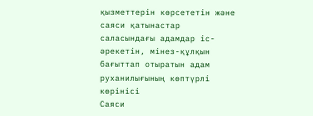қызметтерін көрсететін және саяси қатынастар саласындағы адамдар іс-әрекетін, мінез-құлқын бағыттап отыратын адам руханилығының көптүрлі көрінісі
Саяси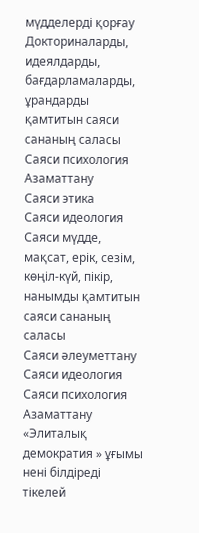мүдделерді қорғау
Докториналарды, идеялдарды, бағдарламаларды, ұрандарды қамтитын саяси сананың саласы
Саяси психология
Азаматтану
Саяси этика
Саяси идеология
Саяси мүдде, мақсат, ерік, сезім, көңіл-күй, пікір, нанымды қамтитын саяси сананың саласы
Саяси әлеуметтану
Саяси идеология
Саяси психология
Азаматтану
«Элиталық демократия » ұғымы нені білдіреді
тікелей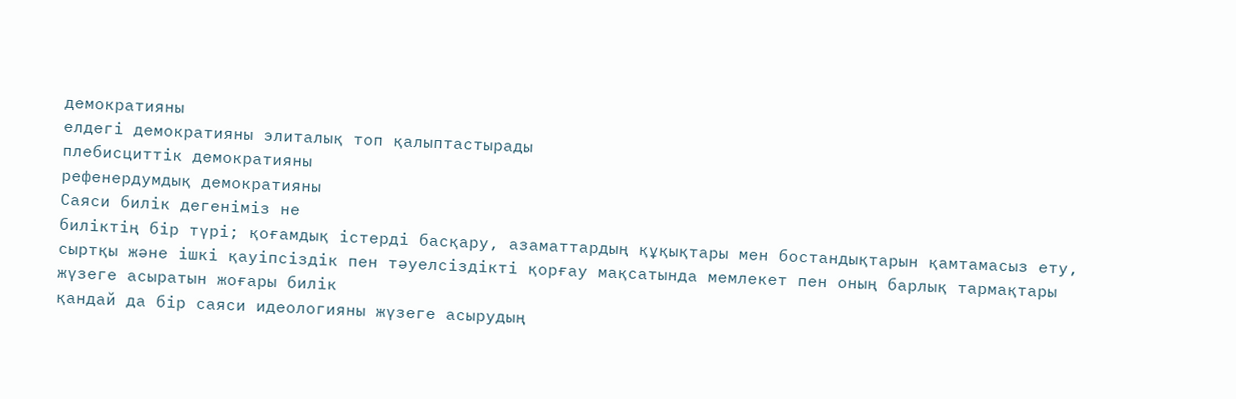демократияны
елдегі демократияны элиталық топ қалыптастырады
плебисциттік демократияны
рефенердумдық демократияны
Саяси билік дегеніміз не
биліктің бір түрі; қоғамдық істерді басқару, азаматтардың құқықтары мен бостандықтарын қамтамасыз ету, сыртқы және ішкі қауіпсіздік пен тәуелсіздікті қорғау мақсатында мемлекет пен оның барлық тармақтары жүзеге асыратын жоғары билік
қандай да бір саяси идеологияны жүзеге асырудың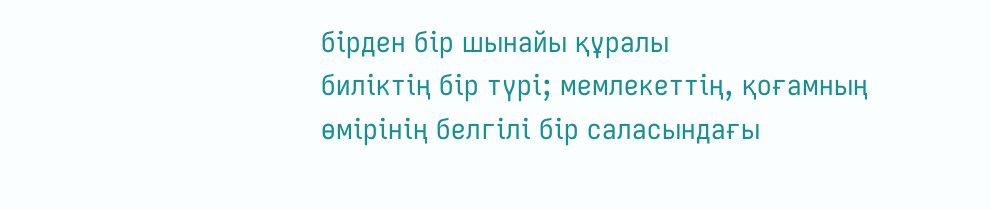бірден бір шынайы құралы
биліктің бір түрі; мемлекеттің, қоғамның өмірінің белгілі бір саласындағы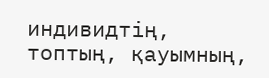индивидтің, топтың, қауымның,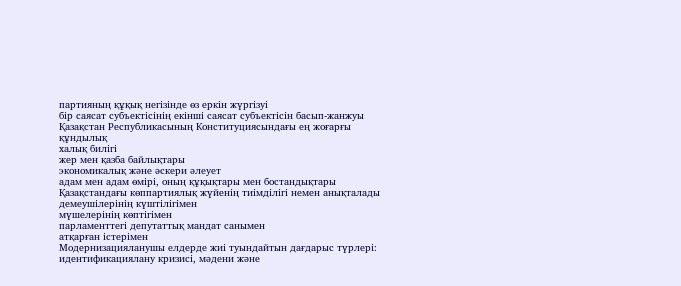партияның құқық негізінде өз еркін жүргізуі
бір саясат субъектісінің екінші саясат субъектісін басып-жанжуы
Қазақстан Республикасының Конституциясындағы ең жоғарғы құндылық
халық билігі
жер мен қазба байлықтары
экономикалық және әскери әлеует
адам мен адам өмірі, оның құқықтары мен бостандықтары
Қазақстандағы көппартиялық жүйенің тиімділігі немен анықталады
демеушілерінің күштілігімен
мүшелерінің көптігімен
парламенттегі депутаттық мандат санымен
атқарған істерімен
Модернизацияланушы елдерде жиі туындайтын дағдарыс түрлері:
идентификациялану кризисі, мәдени және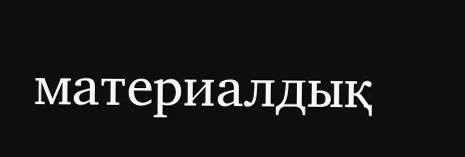материалдық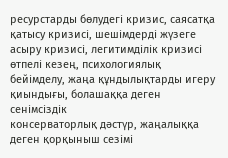ресурстарды бөлудегі кризис, саясатқа қатысу кризисі, шешімдерді жүзеге асыру кризисі, легитимділік кризисі
өтпелі кезең, психологиялық бейімделу, жаңа құндылықтарды игеру қиындығы, болашаққа деген сенімсіздік
консерваторлық дәстүр, жаңалыққа деген қорқыныш сезімі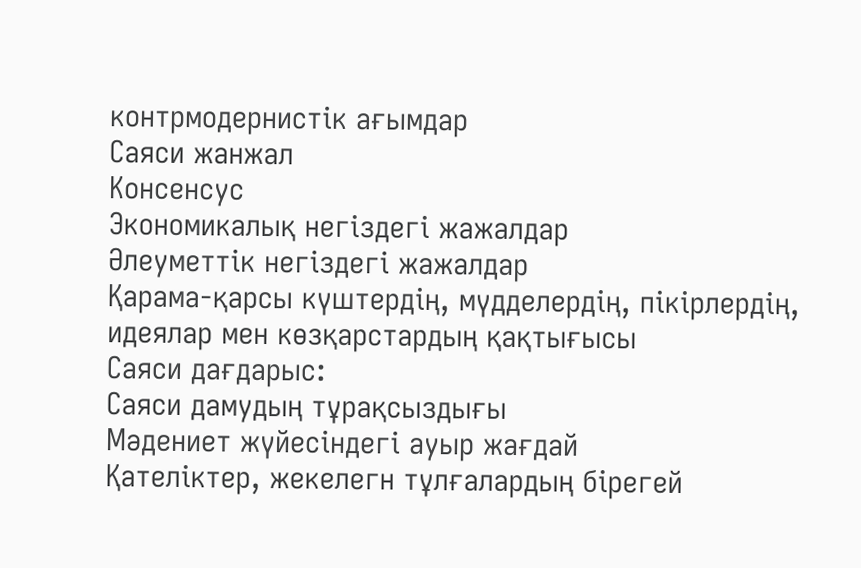контрмодернистік ағымдар
Саяси жанжал
Консенсус
Экономикалық негіздегі жажалдар
Әлеуметтік негіздегі жажалдар
Қарама-қарсы күштердің, мүдделердің, пікірлердің, идеялар мен көзқарстардың қақтығысы
Саяси дағдарыс:
Саяси дамудың тұрақсыздығы
Мәдениет жүйесіндегі ауыр жағдай
Қателіктер, жекелегн тұлғалардың бірегей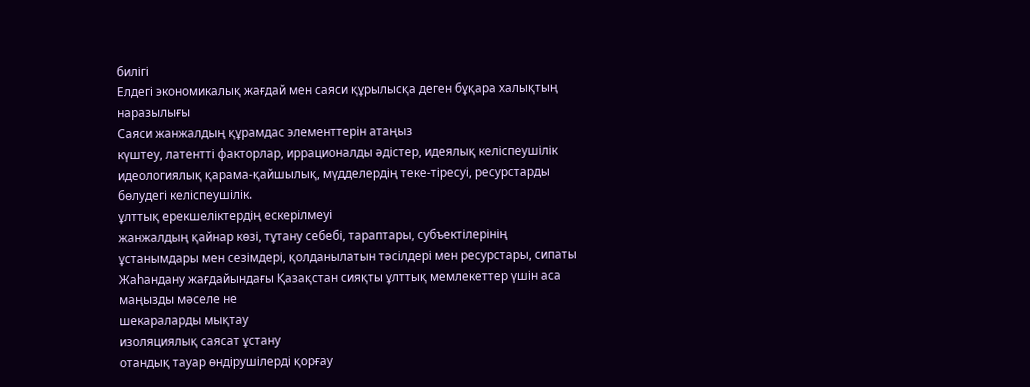билігі
Елдегі экономикалық жағдай мен саяси құрылысқа деген бұқара халықтың наразылығы
Саяси жанжалдың құрамдас элементтерін атаңыз
күштеу, латентті факторлар, иррационалды әдістер, идеялық келіспеушілік
идеологиялық қарама-қайшылық, мүдделердің теке-тіресуі, ресурстарды бөлудегі келіспеушілік.
ұлттық ерекшеліктердің ескерілмеуі
жанжалдың қайнар көзі, тұтану себебі, тараптары, субъектілерінің ұстанымдары мен сезімдері, қолданылатын тәсілдері мен ресурстары, сипаты
Жаһандану жағдайындағы Қазақстан сияқты ұлттық мемлекеттер үшін аса маңызды мәселе не
шекараларды мықтау
изоляциялық саясат ұстану
отандық тауар өндірушілерді қорғау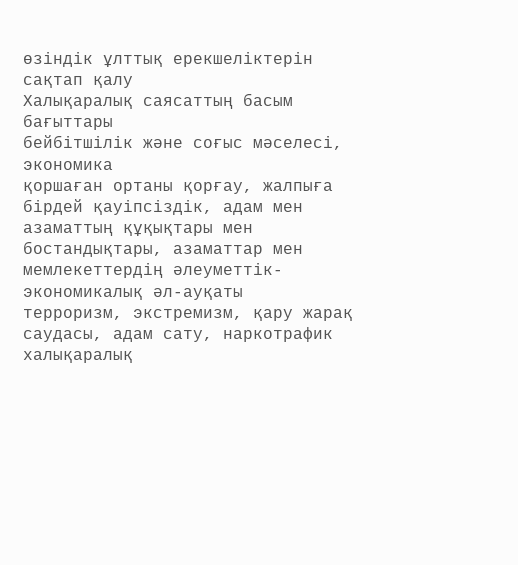өзіндік ұлттық ерекшеліктерін сақтап қалу
Халықаралық саясаттың басым бағыттары
бейбітшілік және соғыс мәселесі, экономика
қоршаған ортаны қорғау, жалпыға бірдей қауіпсіздік, адам мен азаматтың құқықтары мен бостандықтары, азаматтар мен мемлекеттердің әлеуметтік-экономикалық әл-ауқаты
терроризм, экстремизм, қару жарақ саудасы, адам сату, наркотрафик
халықаралық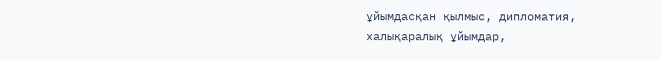ұйымдасқан қылмыс, дипломатия, халықаралық ұйымдар,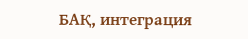БАҚ, интеграция